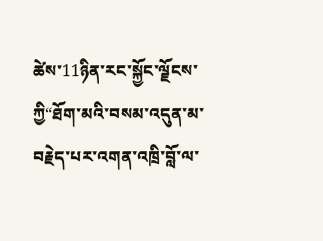ཚེས་11ཉིན་རང་སྐྱོང་ལྗོངས་ཀྱི“ཐོག་མའི་བསམ་འདུན་མ་བརྗེད་པར་འགན་འཁྲི་བློ་ལ་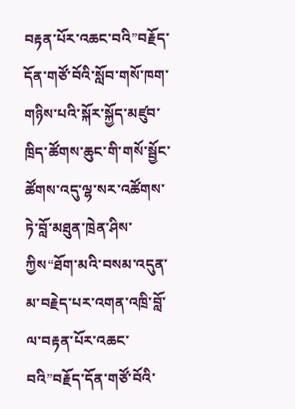བརྟན་པོར་འཆང་བའི”བརྗོད་དོན་གཙོ་བོའི་སློབ་གསོ་ཁག་གཉིས་པའི་སྐོར་སྐྱོད་མཛུབ་ཁྲིད་ཚོགས་ཆུང་གི་གསོ་སྦྱོང་ཚོགས་འདུ་ལྷ་སར་འཚོགས་ཏེ་བློ་མཐུན་ཁྲེན་ཤིས་ཀྱིས“ཐོག་མའི་བསམ་འདུན་མ་བརྗེད་པར་འགན་འཁྲི་བློ་ལ་བརྟན་པོར་འཆང་བའི”བརྗོད་དོན་གཙོ་བོའི་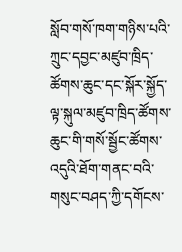སློབ་གསོ་ཁག་གཉིས་པའི་ཀྲུང་དབྱང་མཛུབ་ཁྲིད་ཚོགས་ཆུང་དང་སྐོར་སྐྱོད་ལྟ་སྐུལ་མཛུབ་ཁྲིད་ཚོགས་ཆུང་གི་གསོ་སྦྱོང་ཚོགས་འདུའི་ཐོག་གནང་བའི་གསུང་བཤད་ཀྱི་དགོངས་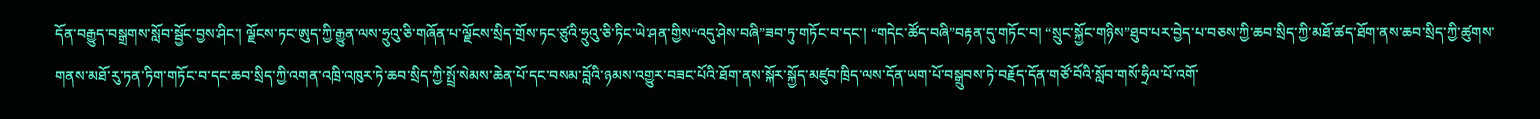དོན་བརྒྱུད་བསྒྲགས་སློབ་སྦྱོང་བྱས་ཤིང་། ལྗོངས་ཏང་ཨུད་ཀྱི་རྒྱུན་ལས་ཧྲུའུ་ཅི་གཞོན་པ་ལྗོངས་སྲིད་གྲོས་ཏང་ཙུའི་ཧྲུའུ་ཅི་ཏིང་ཡེ་ཤན་གྱིས“འདུ་ཤེས་བཞི”ཟབ་ཏུ་གཏོང་བ་དང་། “གདེང་ཚོད་བཞི”བརྟན་དུ་གཏོང་བ། “སྲུང་སྐྱོང་གཉིས”ཐུབ་པར་བྱེད་པ་བཅས་ཀྱི་ཆབ་སྲིད་ཀྱི་མཐོ་ཚད་ཐོག་ནས་ཆབ་སྲིད་ཀྱི་ཚུགས་གནས་མཐོ་རུ་ཏན་ཏིག་གཏོང་བ་དང་ཆབ་སྲིད་ཀྱི་འགན་འཁྲི་འཁུར་ཏེ་ཆབ་སྲིད་ཀྱི་སྤྲོ་སེམས་ཆེན་པོ་དང་བསམ་བློའི་ཉམས་འགྱུར་བཟང་པོའི་ཐོག་ནས་སྐོར་སྐྱོད་མཛུབ་ཁྲིད་ལས་དོན་ཡག་པོ་བསྒྲུབས་ཏེ་བརྗོད་དོན་གཙོ་བོའི་སློབ་གསོ་ཧྲིལ་པོ་འགོ་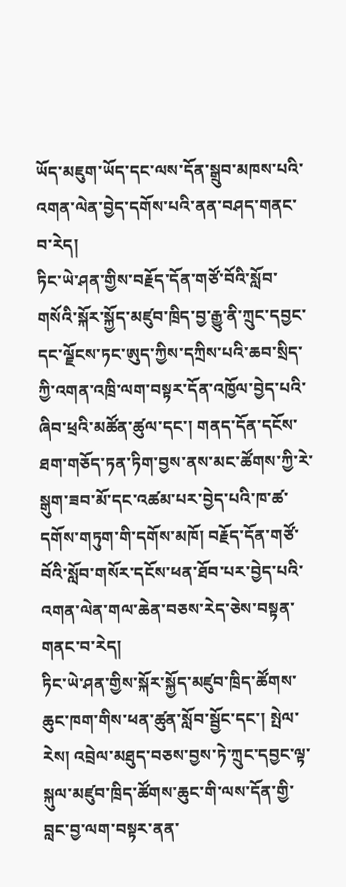ཡོད་མཇུག་ཡོད་དང་ལས་དོན་སྒྲུབ་མཁས་པའི་འགན་ལེན་བྱེད་དགོས་པའི་ནན་བཤད་གནང་བ་རེད།
ཏིང་ཡེ་ཤན་གྱིས་བརྗོད་དོན་གཙོ་བོའི་སློབ་གསོའི་སྐོར་སྐྱོད་མཛུབ་ཁྲིད་བྱ་རྒྱུ་ནི་ཀྲུང་དབྱང་དང་ལྗོངས་ཏང་ཨུད་ཀྱིས་དཀྲིས་པའི་ཆབ་སྲིད་ཀྱི་འགན་འཁྲི་ལག་བསྟར་དོན་འཁྱོལ་བྱེད་པའི་ཞིབ་ཕྲའི་མཚོན་ཚུལ་དང་། གནད་དོན་དངོས་ཐག་གཅོད་ཏན་ཏིག་བྱས་ནས་མང་ཚོགས་ཀྱི་རེ་སྒུག་ཟབ་མོ་དང་འཚམ་པར་བྱེད་པའི་ཁ་ཚ་དགོས་གཏུག་གི་དགོས་མཁོ། བརྗོད་དོན་གཙོ་བོའི་སློབ་གསོར་དངོས་ཕན་ཐོབ་པར་བྱེད་པའི་འགན་ལེན་གལ་ཆེན་བཅས་རེད་ཅེས་བསྟན་གནང་བ་རེད།
ཏིང་ཡེ་ཤན་གྱིས་སྐོར་སྐྱོད་མཛུབ་ཁྲིད་ཚོགས་ཆུང་ཁག་གིས་ཕན་ཚུན་སློབ་སྦྱོང་དང་། སྤེལ་རེས། འབྲེལ་མཐུད་བཅས་བྱས་ཏེ་ཀྲུང་དབྱང་ལྟ་སྐུལ་མཛུབ་ཁྲིད་ཚོགས་ཆུང་གི་ལས་དོན་གྱི་བླང་བྱ་ལག་བསྟར་ནན་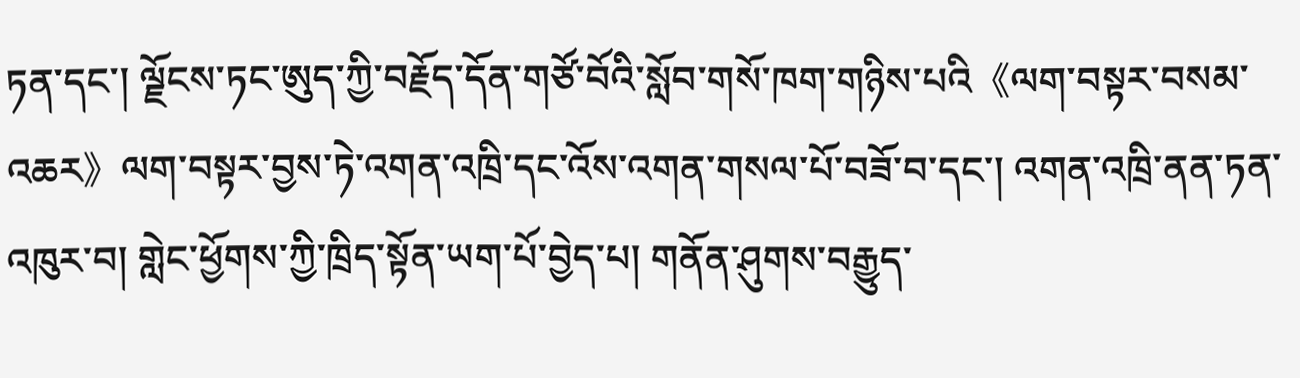ཏན་དང་། ལྗོངས་ཏང་ཨུད་ཀྱི་བརྗོད་དོན་གཙོ་བོའི་སློབ་གསོ་ཁག་གཉིས་པའི《ལག་བསྟར་བསམ་འཆར》ལག་བསྟར་བྱས་ཏེ་འགན་འཁྲི་དང་འོས་འགན་གསལ་པོ་བཟོ་བ་དང་། འགན་འཁྲི་ནན་ཏན་འཁུར་བ། གླེང་ཕྱོགས་ཀྱི་ཁྲིད་སྟོན་ཡག་པོ་བྱེད་པ། གནོན་ཤུགས་བརྒྱུད་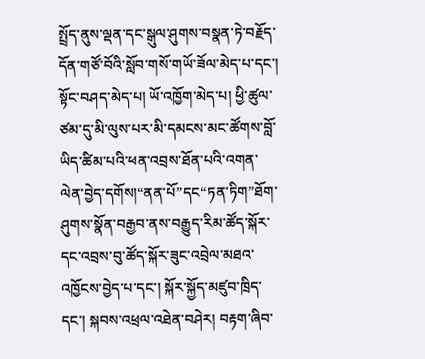སྤྲོད་ནུས་ལྡན་དང་སྒུལ་ཤུགས་བསྣན་ཏེ་བརྗོད་དོན་གཙོ་བོའི་སློབ་གསོ་གཡོ་ཟོལ་མེད་པ་དང་། སྟོང་བཤད་མེད་པ། ཡོ་འཁྱོག་མེད་པ། ཕྱི་ཚུལ་ཙམ་དུ་མི་ལུས་པར་མི་དམངས་མང་ཚོགས་བློ་ཡིད་ཚིམ་པའི་ཕན་འབྲས་ཐོན་པའི་འགན་ལེན་བྱེད་དགོས།“ནན་པོ”དང“ཏན་ཏིག”ཐོག་ཤུགས་སྣོན་བརྒྱབ་ནས་བརྒྱུད་རིམ་ཚོད་སྐོར་དང་འབྲས་བུ་ཚོད་སྐོར་ཟུང་འབྲེལ་མཐའ་འཁྱོངས་བྱེད་པ་དང་། སྐོར་སྐྱོད་མཛུབ་ཁྲིད་དང་། སྐབས་འཕྲལ་འཐེན་བཤེར། བརྟག་ཞིབ་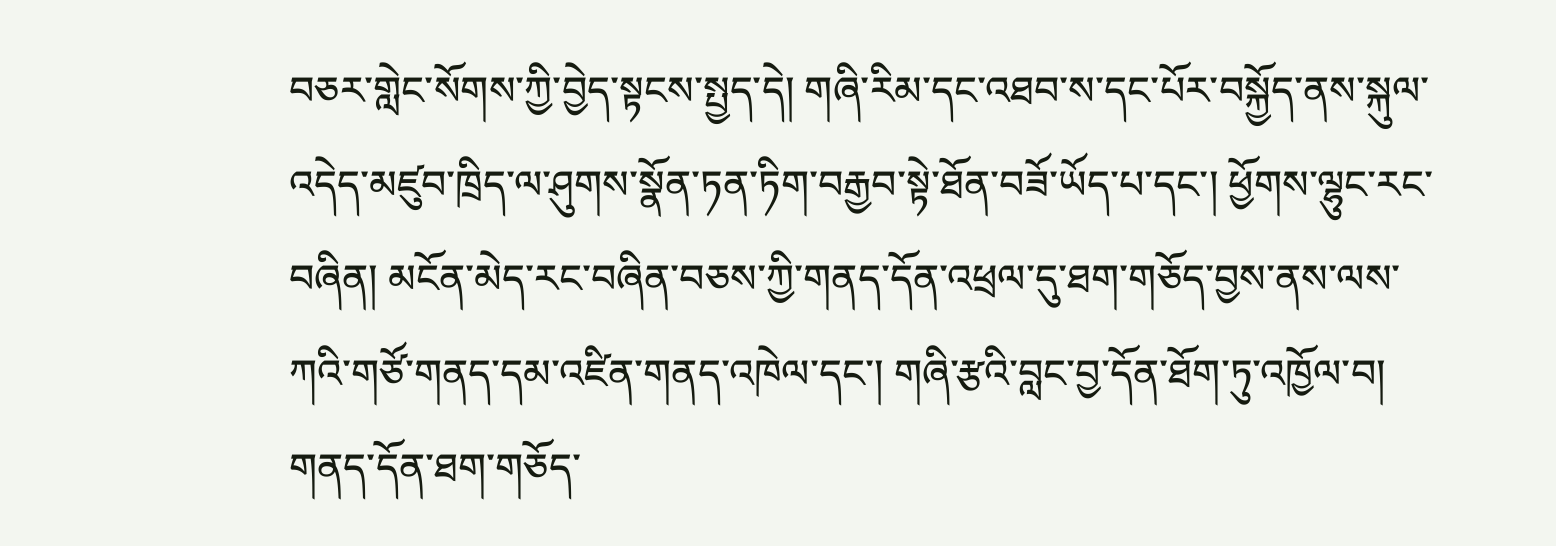བཅར་གླེང་སོགས་ཀྱི་བྱེད་སྟངས་སྤྱད་དེ། གཞི་རིམ་དང་འཐབ་ས་དང་པོར་བསྐྱོད་ནས་སྐུལ་འདེད་མཛུབ་ཁྲིད་ལ་ཤུགས་སྣོན་ཏན་ཏིག་བརྒྱབ་སྟེ་ཐོན་བཟོ་ཡོད་པ་དང་། ཕྱོགས་ལྷུང་རང་བཞིན། མངོན་མེད་རང་བཞིན་བཅས་ཀྱི་གནད་དོན་འཕྲལ་དུ་ཐག་གཅོད་བྱས་ནས་ལས་ཀའི་གཙོ་གནད་དམ་འཛིན་གནད་འཁེལ་དང་། གཞི་རྩའི་བླང་བྱ་དོན་ཐོག་ཏུ་འཁྱོལ་བ། གནད་དོན་ཐག་གཅོད་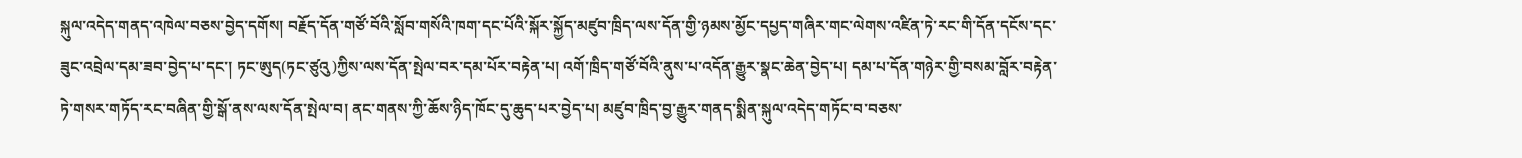སྐུལ་འདེད་གནད་འཁེལ་བཅས་བྱེད་དགོས། བརྗོད་དོན་གཙོ་བོའི་སློབ་གསོའི་ཁག་དང་པོའི་སྐོར་སྐྱོད་མཛུབ་ཁྲིད་ལས་དོན་གྱི་ཉམས་མྱོང་དཔྱད་གཞིར་གང་ལེགས་འཛིན་ཏེ་རང་གི་དོན་དངོས་དང་ཟུང་འབྲེལ་དམ་ཟབ་བྱེད་པ་དང་། ཏང་ཨུད(ཏང་ཙུའུ)ཀྱིས་ལས་དོན་སྤེལ་བར་དམ་པོར་བརྟེན་པ། འགོ་ཁྲིད་གཙོ་བོའི་ནུས་པ་འདོན་རྒྱུར་སྣང་ཆེན་བྱེད་པ། དམ་པ་དོན་གཉེར་གྱི་བསམ་བློར་བརྟེན་ཏེ་གསར་གཏོད་རང་བཞིན་གྱི་སྒོ་ནས་ལས་དོན་སྤེལ་བ། ནང་གནས་ཀྱི་ཆོས་ཉིད་ཁོང་དུ་ཆུད་པར་བྱེད་པ། མཛུབ་ཁྲིད་བྱ་རྒྱུར་གནད་སྨིན་སྐུལ་འདེད་གཏོང་བ་བཅས་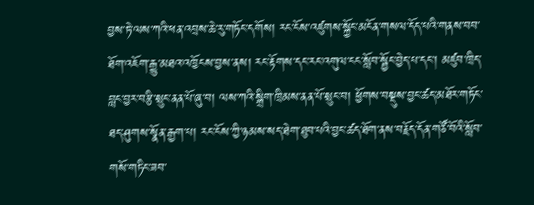བྱས་ཏེ་ལས་ཀའི་ཕན་འབྲས་ཆེ་རུ་གཏོང་དགོས། རང་ངོས་འཛུགས་སྐྱོང་མངོན་གསལ་དོད་པའི་གནས་བབ་ཐོག་འཇོག་རྒྱུ་མཐའ་འཁྱོངས་བྱས་ནས། རང་རྟོགས་དང་རང་འགུལ་ངང་སློབ་སྦྱོང་བྱེད་པ་དང་། མཛུབ་ཁྲིད་བླང་བྱར་བརྩི་སྲུང་ནན་པོ་ཞུ་བ། ལས་ཀའི་སྒྲིག་ཁྲིམས་ནན་པོ་སྲུང་བ། ཕྱོགས་བསྡུས་བྱང་ཚད་མཐོར་གཏོང་ཐད་ཤུགས་སྣོན་རྒྱག་པ། རང་ངོས་ཀྱི་ཉམས་སད་ཐེག་ཐུབ་པའི་བྱང་ཚད་ཐོག་ནས་བརྗོད་དོན་གཙོ་བོའི་སློབ་གསོ་གཏིང་ཟབ་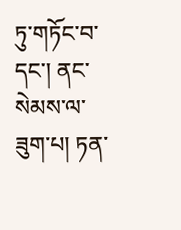ཏུ་གཏོང་བ་དང་། ནང་སེམས་ལ་ཟུག་པ། ཏན་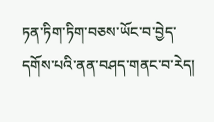ཏན་ཏིག་ཏིག་བཅས་ཡོང་བ་བྱེད་དགོས་པའི་ནན་བཤད་གནང་བ་རེད།